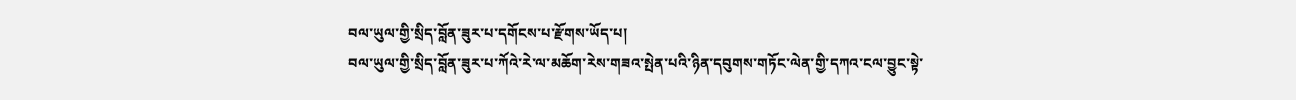བལ་ཡུལ་གྱི་སྲིད་བློན་ཟུར་པ་དགོངས་པ་རྫོགས་ཡོད་པ།
བལ་ཡུལ་གྱི་སྲིད་བློན་ཟུར་པ་ཀོའེ་རེ་ལ་མཆོག་རེས་གཟའ་སྤེན་པའི་ཉིན་དབུགས་གཏོང་ལེན་གྱི་དཀའ་ངལ་བྱུང་སྟེ་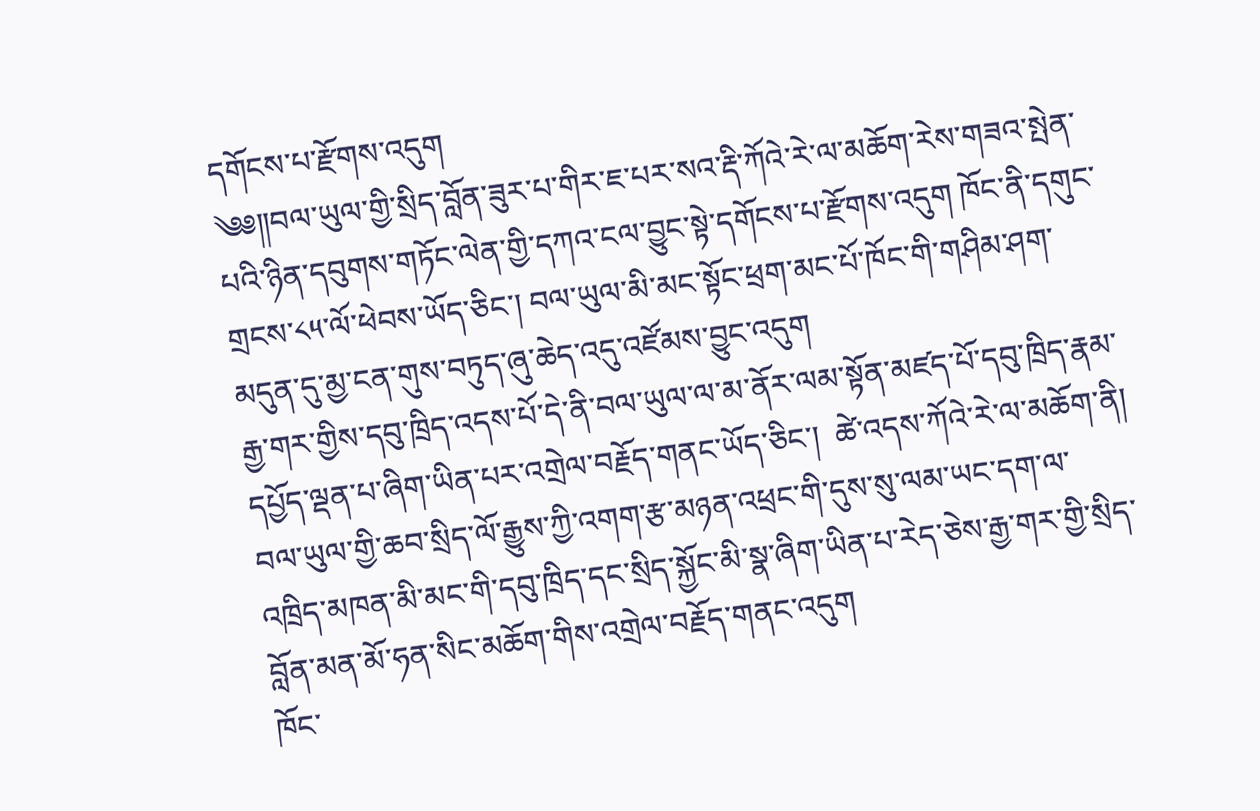དགོངས་པ་རྫོགས་འདུག
༄༅༎བལ་ཡུལ་གྱི་སྲིད་བློན་ཟུར་པ་གིར་ཇ་པར་སའ་རྡི་ཀོའེ་རེ་ལ་མཆོག་རེས་གཟའ་སྤེན་པའི་ཉིན་དབུགས་གཏོང་ལེན་གྱི་དཀའ་ངལ་བྱུང་སྟེ་དགོངས་པ་རྫོགས་འདུག ཁོང་ནི་དགུང་གྲངས་༨༥་ལོ་ཕེབས་ཡོད་ཅིང་། བལ་ཡུལ་མི་མང་སྟོང་ཕྲག་མང་པོ་ཁོང་གི་གཤིམ་ཤག་མདུན་དུ་མྱ་ངན་གུས་བཏུད་ཞུ་ཆེད་འདུ་འཛོམས་བྱུང་འདུག
རྒྱ་གར་གྱིས་དབུ་ཁྲིད་འདས་པོ་དེ་ནི་བལ་ཡུལ་ལ་མ་ནོར་ལམ་སྟོན་མཛད་པོ་དབུ་ཁྲིད་རྣམ་དཔྱོད་ལྡན་པ་ཞིག་ཡིན་པར་འགྲེལ་བརྗོད་གནང་ཡོད་ཅིང་།  ཚེ་འདས་ཀོའེ་རེ་ལ་མཆོག་ནི། བལ་ཡུལ་གྱི་ཆབ་སྲིད་ལོ་རྒྱུས་ཀྱི་འགག་རྩ་མཉན་འཕྲང་གི་དུས་སུ་ལམ་ཡང་དག་ལ་འཁྲིད་མཁན་མི་མང་གི་དབུ་ཁྲིད་དང་སྲིད་སྐྱོང་མི་སྣ་ཞིག་ཡིན་པ་རེད་ཅེས་རྒྱ་གར་གྱི་སྲིད་བློན་མན་མོ་ཧན་སིང་མཆོག་གིས་འགྲེལ་བརྗོད་གནང་འདུག
ཁོང་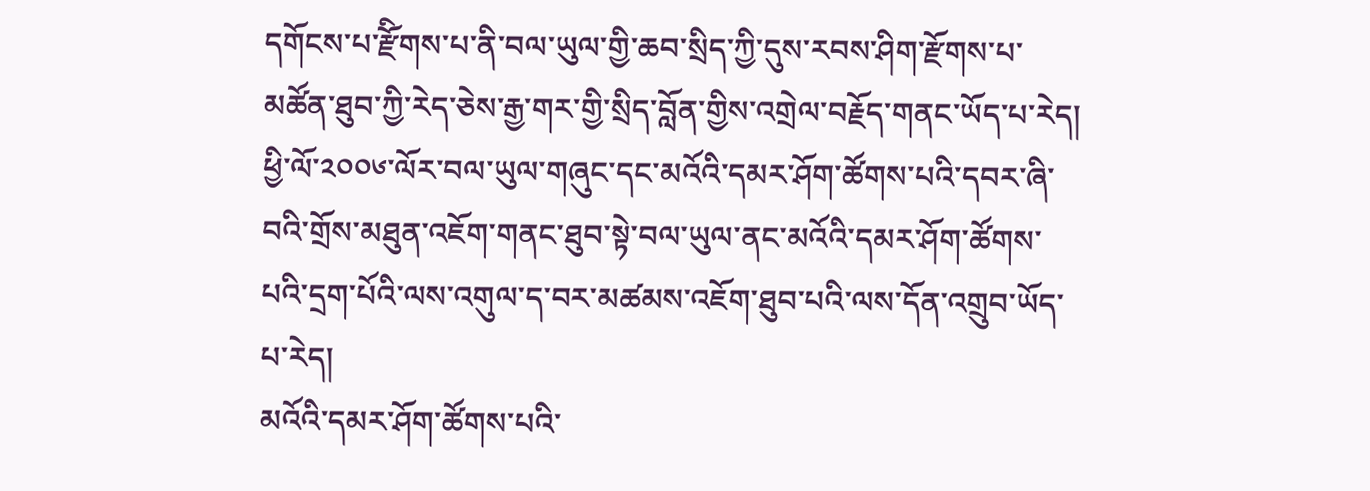དགོངས་པ་རྫོིགས་པ་ནི་བལ་ཡུལ་གྱི་ཆབ་སྲིད་ཀྱི་དུས་རབས་ཤིག་རྫོགས་པ་མཚོན་ཐུབ་ཀྱི་རེད་ཅེས་རྒྱ་གར་གྱི་སྲིད་བློན་གྱིས་འགྲེལ་བརྗོད་གནང་ཡོད་པ་རེད། ཕྱི་ལོ་༢༠༠༦་ལོར་བལ་ཡུལ་གཞུང་དང་མའོའི་དམར་ཤོག་ཚོགས་པའི་དབར་ཞི་བའི་གྲོས་མཐུན་འཇོག་གནང་ཐུབ་སྟེ་བལ་ཡུལ་ནང་མའོའི་དམར་ཤོག་ཚོགས་པའི་དྲག་པོའི་ལས་འགུལ་ད་བར་མཚམས་འཇོག་ཐུབ་པའི་ལས་དོན་འགྲུབ་ཡོད་པ་རེད།
མའོའི་དམར་ཤོག་ཚོགས་པའི་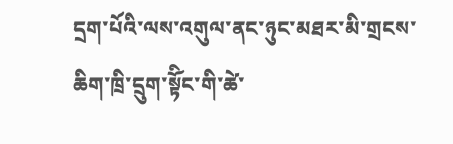དྲག་པོའི་ལས་འགུལ་ནང་ཉུང་མཐར་མི་གྲངས་ཆིག་ཁྲི་དྲུག་སྟོིང་གི་ཚེ་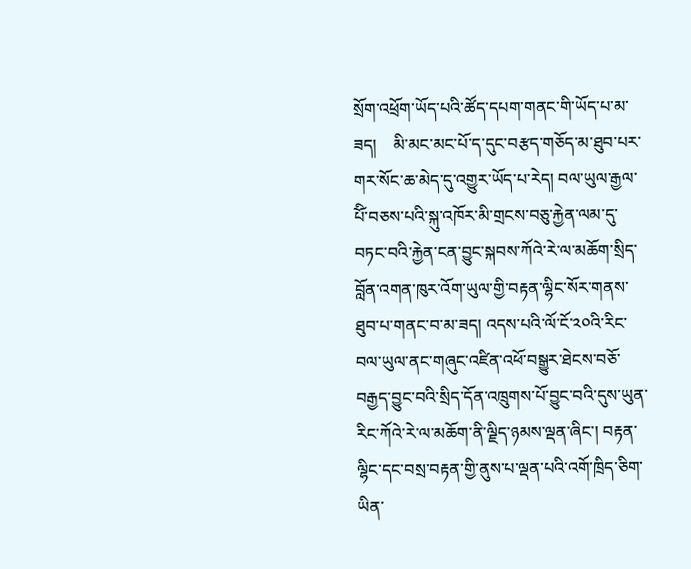སྲོག་འཕྲོག་ཡོད་པའི་ཚོད་དཔག་གནང་གི་ཡོད་པ་མ་ཟད།    མི་མང་མང་པོ་ད་དུང་བརྩད་གཅོད་མ་ཐུབ་པར་གར་སོང་ཆ་མེད་དུ་འགྱུར་ཡོད་པ་རེད། བལ་ཡུལ་རྒྱལ་པོི་བཅས་པའི་སྐུ་འཁོར་མི་གྲངས་བཅུ་རྐྱེན་ལམ་དུ་བཏང་བའི་རྐྱེན་ངན་བྱུང་སྐབས་ཀོའེ་རེ་ལ་མཆོག་སྲིད་བློན་འགན་ཁུར་འོག་ཡུལ་གྱི་བརྟན་ལྷིང་སོར་གནས་ཐུབ་པ་གནང་བ་མ་ཟད། འདས་པའི་ལོ་ངོ་༢༠འི་རིང་བལ་ཡུལ་ནང་གཞུང་འཛིན་འཕོ་བསྒྱུར་ཐེངས་བཅོ་བརྒྱད་བྱུང་བའི་སྲིད་དོན་འཁྲུགས་པོ་བྱུང་བའི་དུས་ཡུན་རིང་ཀོའེ་རེ་ལ་མཆོག་ནི་ལྗིད་ཉམས་ལྡན་ཞིང་། བརྟན་ལྷིང་དང་བསྲ་བརྟན་གྱི་ནུས་པ་ལྡན་པའི་འགོ་ཁྲིད་ཅིག་ཡིན་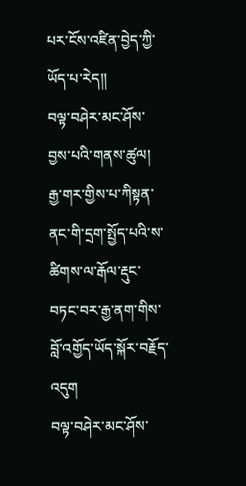པར་ངོས་འཛིན་བྱེད་ཀྱི་ཡོད་པ་རེད༎
བལྟ་བཤེར་མང་ཤོས་བྱས་པའི་གནས་ཚུལ།
རྒྱ་གར་གྱིས་པ་ཀིསྟན་ནང་གི་དྲག་སྤྱོད་པའི་ས་ཚིགས་ལ་རྒོལ་རྡུང་བཏང་བར་རྒྱ་ནག་གིས་བློ་འགྱོད་ཡོད་སྐོར་བརྗོད་འདུག
བལྟ་བཤེར་མང་ཤོས་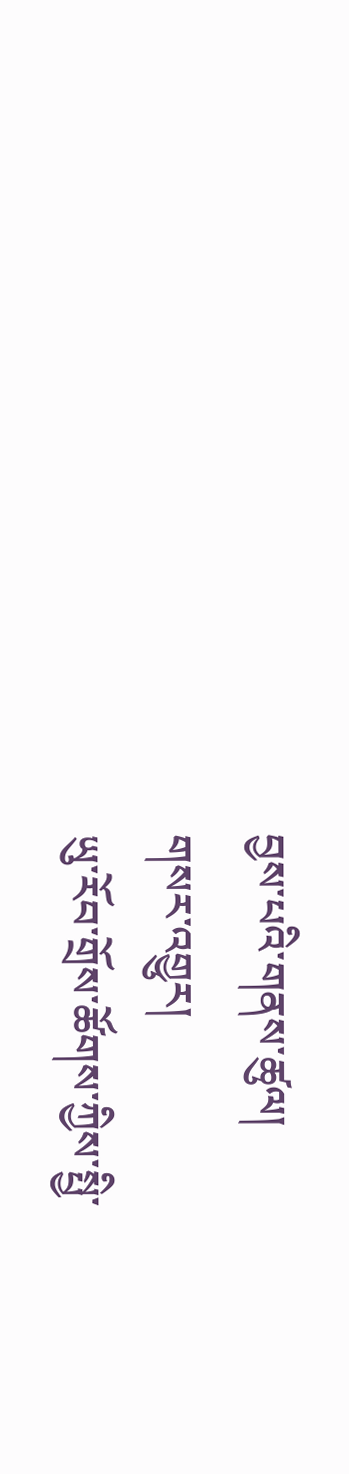བྱས་པའི་གནས་ཚུལ།
གསར་འགྱུར།
ཡུ་རོབ་གྲོས་ཚོགས་ཀྱིས་སྤྱི་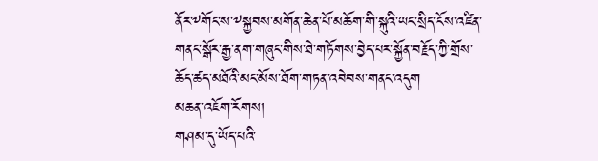ནོར་༸གོང་ས་༸སྐྱབས་མགོན་ཆེན་པོ་མཆོག་གི་སྐུའི་ཡང་སྲིད་ངོས་འཛིན་གནང་སྒོར་རྒྱ་ནག་གཞུང་གིས་ཐེ་གཏོགས་བྱེད་པར་སྐྱོན་བརྗོད་ཀྱི་གྲོས་ཆོད་ཚད་མཐོའི་མང་མོས་ཐོག་གཏན་འབེབས་གནང་འདུག
མཆན་འཇོག་རོགས།
གཤམ་དུ་ཡོད་པའི་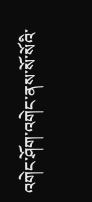འགེང་ཤོག་འགེང་ནས་སོ་སོའི་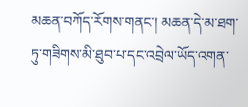མཆན་བཀོད་རོགས་གནང་། མཆན་དེ་མ་ཐག་ཏུ་གཟིགས་མི་ཐུབ་པ་དང་འབྲེལ་ཡོད་འགན་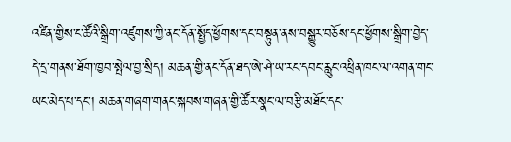འཛིན་གྱིས་ང་ཚོའི་སྒྲིག་འཛུགས་ཀྱི་ནང་དོན་སྤྱོད་ཕྱོགས་དང་བསྟུན་ནས་བསྒྱུར་བཅོས་དང་ཕྱོགས་སྒྲིག་བྱེད་དེ་དྲ་གནས་ཐོག་ཁྱབ་སྤེལ་བྱ་སྲིད། མཆན་གྱི་ནང་དོན་ཐད་ཨེ་ཤེ་ཡ་རང་དབང་རླུང་འཕྲིན་ཁང་ལ་འགན་གང་ཡང་མེད་པ་དང་། མཆན་གཞག་གནང་སྐབས་གཞན་གྱི་ཚོར་སྣང་ལ་བརྩི་མཐོང་དང་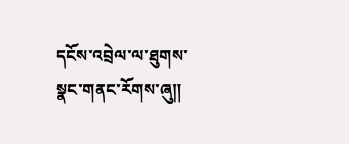དངོས་འབྲེལ་ལ་ཐུགས་སྣང་གནང་རོགས་ཞུ༎